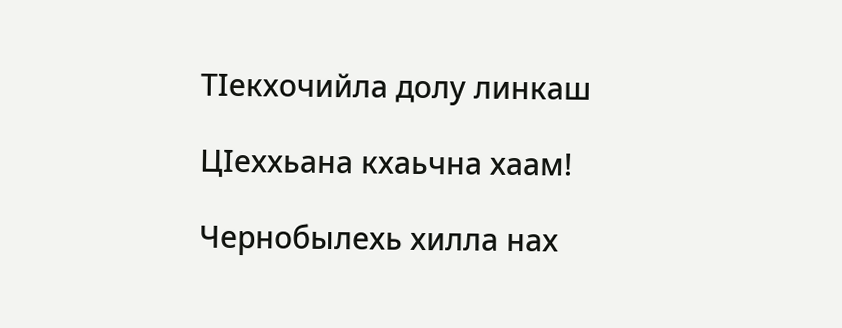ТIекхочийла долу линкаш

ЦIеххьана кхаьчна хаам!

Чернобылехь хилла нах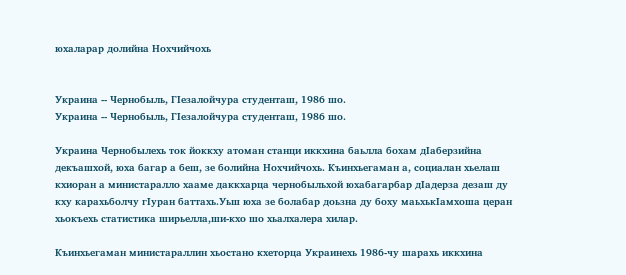юхаларар долийна Нохчийчохь


Украина -- Чернобыль, ГIезалойчура студенташ, 1986 шо.
Украина -- Чернобыль, ГIезалойчура студенташ, 1986 шо.

Украина Чернобылехь ток йоккху атоман станци иккхина баьлла бохам дIаберзийна декъашхой, юха багар а беш, зе болийна Нохчийчохь. Къинхьегаман а, социалан хьелаш кхиоран а министаралло хааме даккхарца чернобыльхой юхабагарбар дIадерза дезаш ду кху карахьболчу гIуран баттахь.Уьш юха зе болабар доьзна ду боху маьхькIамхоша церан хьокъехь статистика ширьелла,ши-кхо шо хьалхалера хилар.

Къинхьегаман министараллин хьостано кхеторца Украинехь 1986-чу шарахь иккхина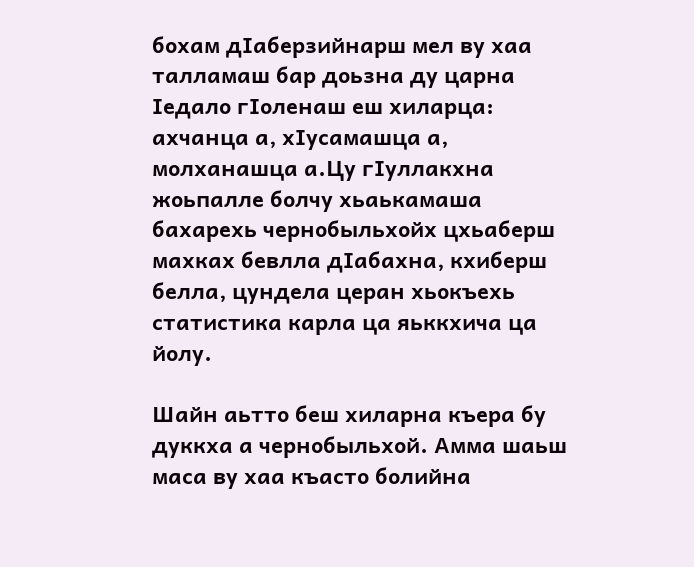бохам дIаберзийнарш мел ву хаа талламаш бар доьзна ду царна Iедало гIоленаш еш хиларца: ахчанца а, хIусамашца а, молханашца а.Цу гIуллакхна жоьпалле болчу хьаькамаша бахарехь чернобыльхойх цхьаберш махках бевлла дIабахна, кхиберш белла, цундела церан хьокъехь статистика карла ца яьккхича ца йолу.

Шайн аьтто беш хиларна къера бу дуккха а чернобыльхой. Амма шаьш маса ву хаа къасто болийна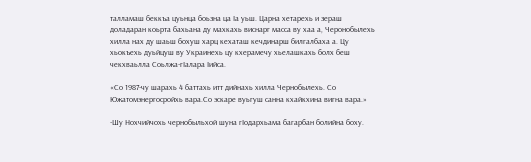талламаш беккъа цуьнца боьзна ца Iа уьш. Царна хетарехь и зераш доладаран коьрта бахьана ду махкахь виснарг масса ву хаа а, Черонобылехь хилла нах ду шаьш бохуш харц кехаташ кечдинарш билгалбаха а. Цу хьокъехь дуьйцуш ву Украинехь цу кхерамечу хьелашкахь болх беш чекхваьлла Соьлжа-гIалара Iийса.

«Со 1987-чу шарахь 4 баттахь итт дийнахь хилла Чернобылехь. Со Южатомэнергосройхь вара.Со эскаре вуьгуш санна кхайкхина вигна вара.»

-Шу Нохчийчохь чернобыльхой шуна гIодархьама багарбан болийна боху.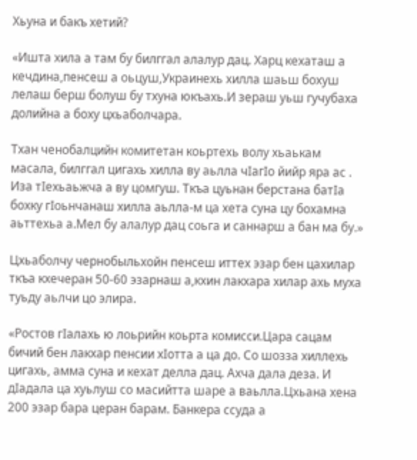Хьуна и бакъ хетий?

«Ишта хила а там бу билггал алалур дац. Харц кехаташ а кечдина,пенсеш а оьцуш,Украинехь хилла шаьш бохуш лелаш берш болуш бу тхуна юкъахь.И зераш уьш гучубаха долийна а боху цхьаболчара.

Тхан ченобалцийн комитетан коьртехь волу хьаькам масала, билггал цигахь хилла ву аьлла чIагIо йийр яра ас . Иза тIехьаьжча а ву цомгуш. Ткъа цуьнан берстана батIа бохку гIоьнчанаш хилла аьлла-м ца хета суна цу бохамна аьттехьа а.Мел бу алалур дац соьга и саннарш а бан ма бу.»

Цхьаболчу чернобыльхойн пенсеш иттех эзар бен цахилар ткъа кхечеран 50-60 эзарнаш а,кхин лакхара хилар ахь муха туьду аьлчи цо элира.

«Ростов гIалахь ю лоьрийн коьрта комисси.Цара сацам бичий бен лакхар пенсии хIотта а ца до. Со шозза хиллехь цигахь, амма суна и кехат делла дац. Ахча дала деза. И дIадала ца хуьлуш со масийтта шаре а ваьлла.Цхьана хена 200 эзар бара церан барам. Банкера ссуда а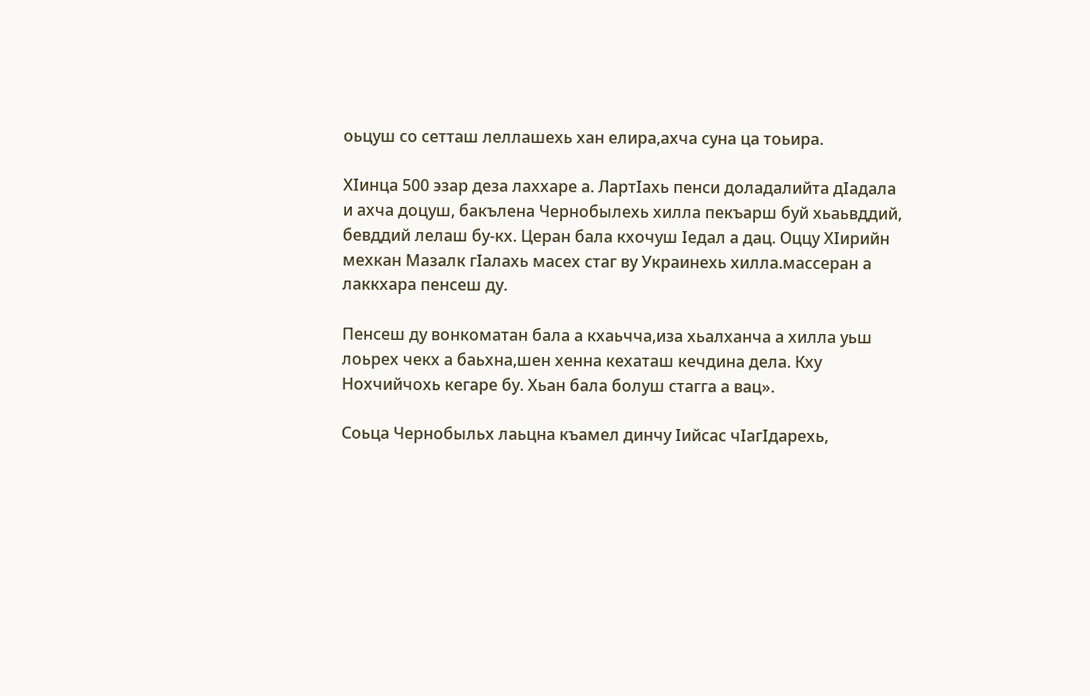оьцуш со сетташ леллашехь хан елира,ахча суна ца тоьира.

ХIинца 500 эзар деза лаххаре а. ЛартIахь пенси доладалийта дIадала и ахча доцуш, бакълена Чернобылехь хилла пекъарш буй хьаьвддий, бевддий лелаш бу-кх. Церан бала кхочуш Iедал а дац. Оццу ХIирийн мехкан Мазалк гIалахь масех стаг ву Украинехь хилла.массеран а лаккхара пенсеш ду.

Пенсеш ду вонкоматан бала а кхаьчча,иза хьалханча а хилла уьш лоьрех чекх а баьхна,шен хенна кехаташ кечдина дела. Кху Нохчийчохь кегаре бу. Хьан бала болуш стагга а вац».

Соьца Чернобыльх лаьцна къамел динчу Iийсас чIагIдарехь,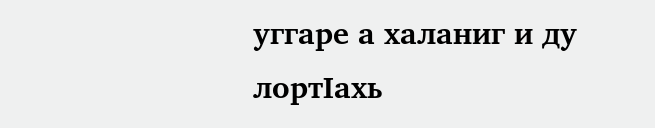уггаре а халаниг и ду лортIахь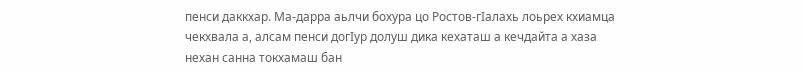пенси даккхар. Ма-дарра аьлчи бохура цо Ростов-гIалахь лоьрех кхиамца чекхвала а, алсам пенси догIур долуш дика кехаташ а кечдайта а хаза нехан санна токхамаш бан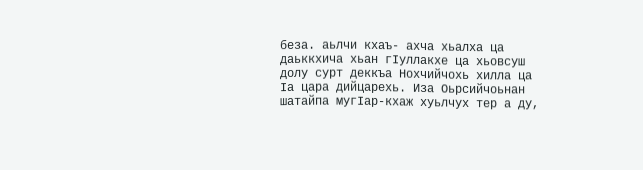беза. аьлчи кхаъ- ахча хьалха ца даьккхича хьан гIуллакхе ца хьовсуш долу сурт деккъа Нохчийчохь хилла ца Iа цара дийцарехь. Иза Оьрсийчоьнан шатайпа мугIар-кхаж хуьлчух тер а ду,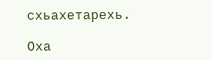схьахетарехь.

Оха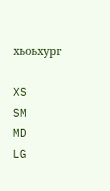хьоьхург

XS
SM
MD
LG